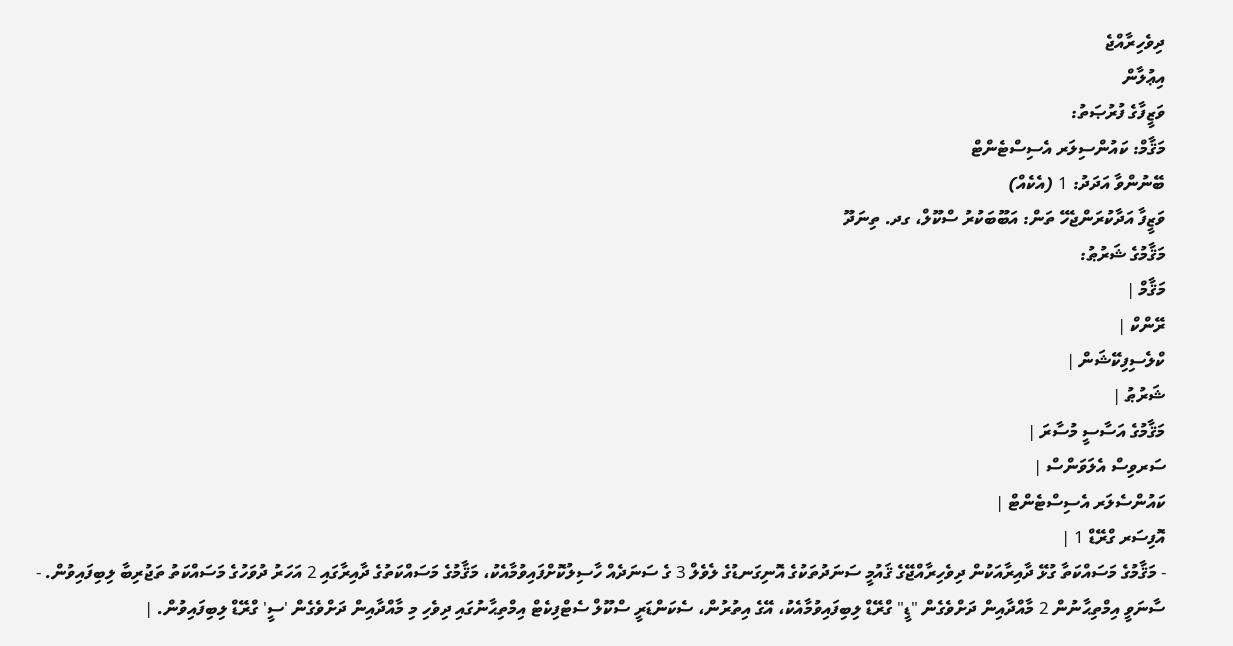ދިވެހިރާއްޖެ
އިޢުލާން
ވަޒީފާގެ ފުރުޞަތު:
މަޤާމް: ކައުންސިލަރ އެސިސްޓެންޓް
ބޭނުންވާ އަދަދު: 1 (އެކެއް)
ވަޒީފާ އަދާކުރަންޖެހޭ ތަން: އަބޫބަކުރު ސްކޫލް، ގދ. ތިނަދޫ
މަޤާމުގެ ޝަރުޠު:
މަޤާމް |
ރޭންކް |
ކްލެސިފިކޭޝަން |
ޝަރުޠު |
މަޤާމުގެ އަސާސީ މުސާރަ |
ސަރވިސް އެލަވަންސް |
ކައުންސެލަރ އެސިސްޓެންޓް |
އޮފިސަރ ގްރޭޑް 1 |
- މަޤާމުގެ މަސައްކަތާ ގުޅޭ ދާއިރާއަކުން ދިވެހިރާއްޖޭގެ ޤައުމީ ސަނަދުތަކުގެ އޮނިގަނޑުގެ ލެވެލް 3 ގެ ސަނަދެއް ހާސިލުކޮށްފައިވުމާއެކު، މަޤާމުގެ މަސައްކަތުގެ ދާއިރާގައި 2 އަހަރު ދުވަހުގެ މަސައްކަތު ތަޖުރިބާ ލިބިފައިވުން. - ސާނަވީ އިމްތިޙާނުން 2 މާއްދާއިން ދަށްވެގެން "ޑީ" ގްރޭޑް ލިބިފައިވުމާއެކު، އޭގެ އިތުރުން، ސެކަންޑަރީ ސްކޫލް ސެޓްފިކެޓް އިމްތިޙާނުގައި ދިވެހި މި މާއްދާއިން ދަށްވެގެން 'ސީ' ގްރޭޑް ލިބިފައިވުން. |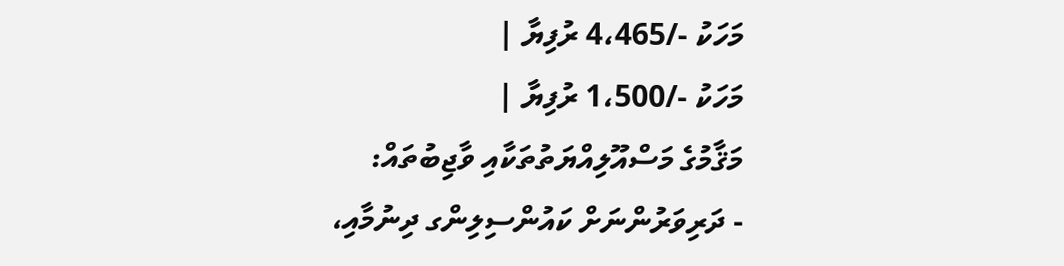މަހަކު -/4،465 ރުފިޔާ |
މަހަކު -/1،500 ރުފިޔާ |
މަޤާމުގެ މަސްއޫލިއްޔަތުތަކާއި ވާޖިބުތައް:
- ދަރިވަރުންނަށް ކައުންސިލިންގ ދިނުމާއި،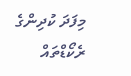މިފަދަ ކުދިންގެ ރެކޯޑްތައް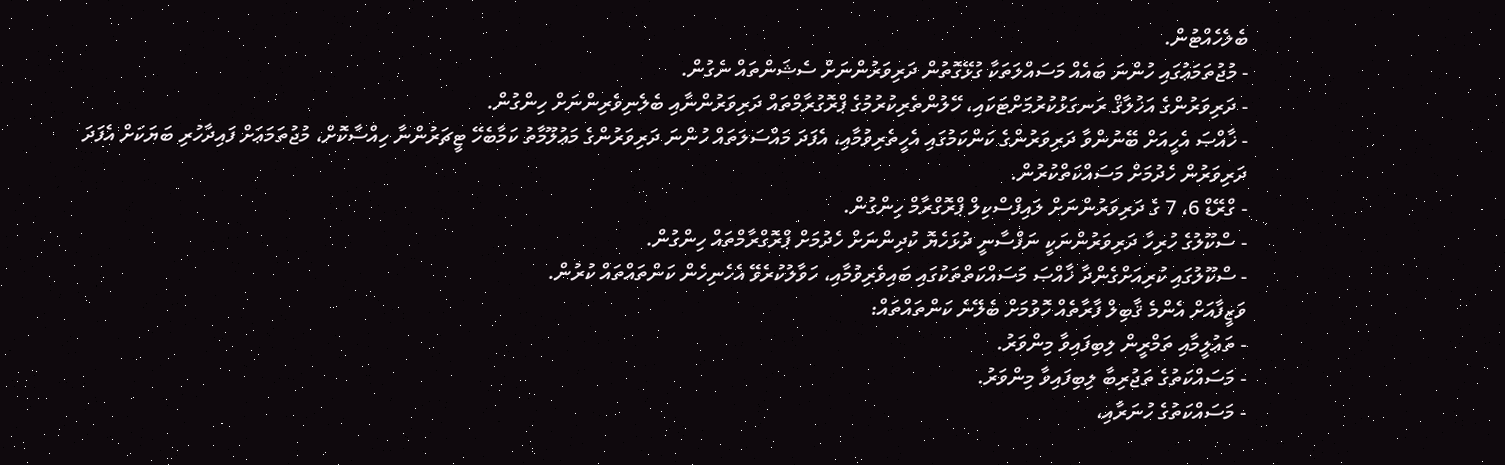ބެލެހެއްޓުން.
- މުޖުތަމަޢުގައި ހުންނަ ބައެއް މަސައްލަތަކާ ގުޅޭގޮތުން ދަރިވަރުންނަށް ސެޝަންތައް ނެގުން.
- ދަރިވަރުންގެ އަޚުލާޤް ރަނގަޅުކުރުމަށްޓަކައި، ހޭލުންތެރިކުރުމުގެ ޕްރޮގުރާމްތައް ދަރިވަރުންނާއި ބެލެނިވެރިންނަށް ހިންގުން.
- ޚާއްޞަ އެހީއަށް ބޭނުންވާ ދަރިވަރުންގެ ކަންކަމުގައި އެހީތެރިވުމާއި، އެފަދަ މައްސަލަތައް ހުންނަ ދަރިވަރުންގެ މަޢުލޫމާތު ކަމާބެހޭ ޓީޗަރުންނާ ހިއްސާކޮށް، މުޖުތަމަޢަށް ފައިދާހުރި ބަޔަކަށް އެފަދަ ދަރިވަރުން ހެދުމަށް މަސައްކަތްކުރުން.
- ގްރޭޑް 6، 7 ގެ ދަރިވަރުންނަށް ލައިފްސްކިލް ޕްރޮގްރާމް ހިންގުން.
- ސްކޫލުގެ ހުރިހާ ދަރިވަރުންނަކީ ނަފްސާނީ ދުޅަހެޔޮ ކުދިންނަށް ހެދުމަށް ޕްރޮގްރާމްތައް ހިންގުން.
- ސްކޫލުގައި ކުރިއަށްގެންދާ ޚާއްޞަ މަސައްކަތްތަކުގައި ބައިވެރިވުމާއި، ހަވާލުކުރެވޭ އެހެނިހެން ކަންތައްތައް ކުރުން.
ވަޒީފާއަށް އެންމެ ޤާބިލް ފާރާތެއް ހޮވުމަށް ބެލޭނެ ކަންތައްތައް:
- ތަޢުލީމާއި ތަމްރީން ލިބިފައިވާ މިންވަރު.
- މަސައްކަތުގެ ތަޖުރިބާ ލިބިފައިވާ މިންވަރު.
- މަސައްކަތުގެ ހުނަރާއި،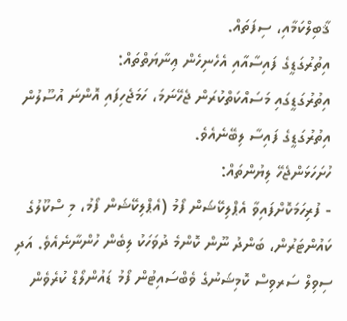ޤާބިލްކަމާއި، ސިފަތައް.
އިތުރުގަޑީގެ ފައިސާއާއި އެހެނިހެން ޢިނާޔަތްތައް:
އިތުރުގަޑީގައި މަސައްކަތްކުރަން ޖެހޭނަމަ، ހަމަޖެހިފައި އޮންނަ އުސޫލުން އިތުރުގަޑީގެ ފައިސާ ލިބޭނެއެވެ.
ހުށަހަޅަންޖެހޭ ލިޔުންތައް:
- ފުރިހަމަކޮށްފައިވާ އެޕްލިކޭޝަން ފޯމު (އެޕްލިކޭޝަން ފޯމު، މި ސްކޫލުގެ ކައުންޓަރުން، ބަންދު ނޫން ކޮންމެ ދުވަހަކު ލިބެން ހުންނާނެއެވެ. އަދި ސިވިލް ސަރވިސް ކޮމިޝަނުގެ ވެބްސައިޓުން ފޯމު ޑައުންލޯޑް ކުރެވެން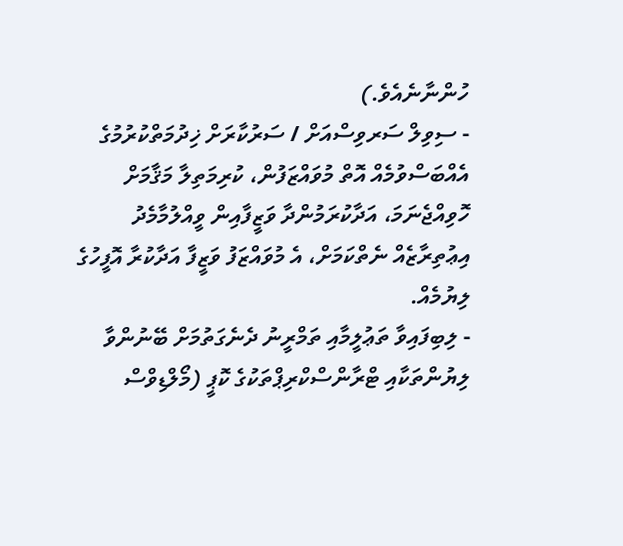ހުންނާނެއެވެ.)
- ސިވިލް ސަރވިސްއަށް / ސަރުކާރަށް ޚިދުމަތްކުރުމުގެ އެއްބަސްވުމެއް އޮތް މުވައްޒަފުން، ކުރިމަތިލާ މަޤާމަށް ހޮވިއްޖެނަމަ، އަދާކުރަމުންދާ ވަޒީފާއިން ވީއްލުމާމެދު އިޢުތިރާޒެއް ނެތްކަމަށް، އެ މުވައްޒަފު ވަޒީފާ އަދާކުރާ އޮފީހުގެ ލިޔުމެއް.
- ލިބިފައިވާ ތަޢުލީމާއި ތަމްރީނު ދެނެގަތުމަށް ބޭނުންވާ ލިޔުންތަކާއި ޓްރާންސްކްރިޕްތަކުގެ ކޮޕީ (މޯލްޑިވްސް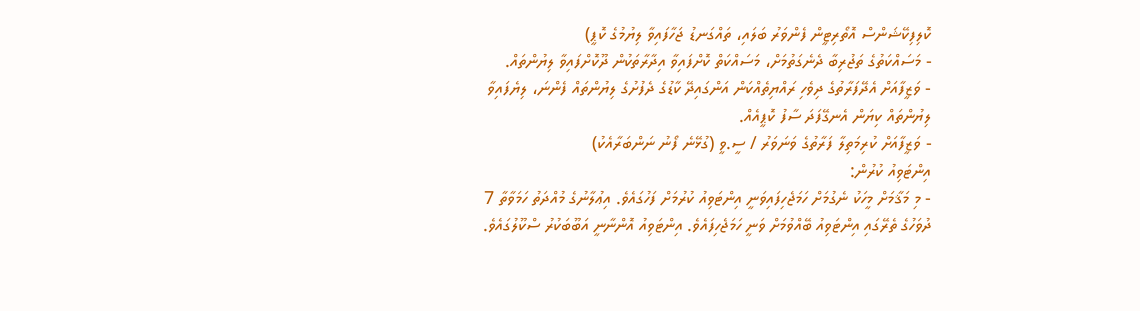ކޮލިފިކޭޝަންސް އޮތޯރިޓީން ފެންވަރު ބަލައި، ތައްގަނޑު ޖަހާފައިވާ ލިޔުމުގެ ކޮޕީ)
- މަސައްކަތުގެ ތަޖުރިބާ ދެނެގަތުމަށް، މަސައްކަތް ކޮށްފައިވާ އިދާރާތަކުން ދޫކޮށްފައިވާ ލިޔުންތައް.
- ވަޒީފާއަށް އެދޭފަރާތުގެ ދިވެހި ރައްޔިތެއްކަން އަންގައިދޭ ކާޑުގެ ދެފުށުގެ ލިޔުންތައް ފެންނަ، ލިޔެފައިވާ ލިޔުންތައް ކިޔަން އެނގޭފަދަ ސާފު ކޮޕީއެއް.
- ވަޒީފާއަށް ކުރިމަތިލާ ފަރާތުގެ ވަނަވަރު / ސީ.ވީ (ގުޅޭނެ ފޯނު ނަންބަރާއެކު)
އިންޓަވިއު ކުރުން:
- މި މަޤާމަށް މީހަކު ނެގުމަށް ހަމަޖެހިފައިވަނީ އިންޓަވިއު ކުރުމަށް ފަހުގައެވެ. އިޢުލާނުގެ މުއްދަތު ހަމަވާތާ 7 ދުވަހުގެ ތެރޭގައި އިންޓަވިއު ބޭއްވުމަށް ވަނީ ހަމަޖެހިފައެވެ. އިންޓަވިއު އޮންނާނީ އަބޫބަކުރު ސްކޫލުގައެވެ.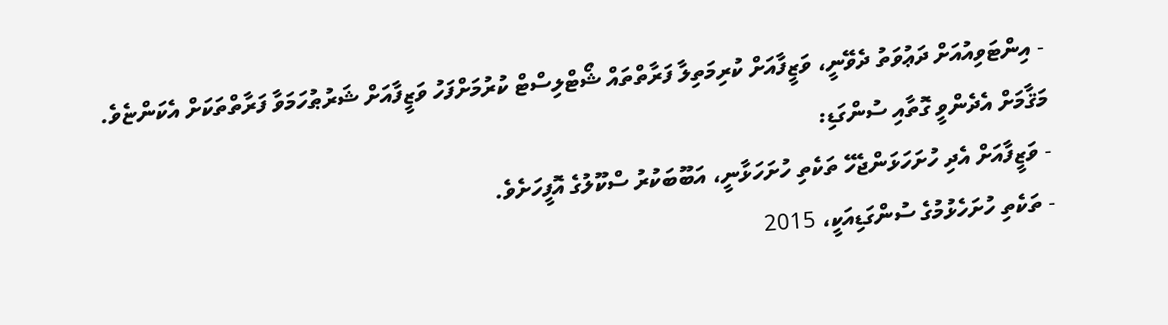- އިންޓަވިއުއަށް ދަޢުވަތު ދެވޭނީ، ވަޒީފާއަށް ކުރިމަތިލާ ފަރާތްތައް ޝޯޓްލިސްޓް ކުރުމަށްފަހު ވަޒީފާއަށް ޝަރުޠުހަމަވާ ފަރާތްތަކަށް އެކަންޏެވެ.
މަޤާމަށް އެދެންވީ ގޮތާއި ސުންގަޑި:
- ވަޒީފާއަށް އެދި ހުށަހަޅަންޖެހޭ ތަކެތި ހުށަހަޅާނީ، އަބޫބަކުރު ސްކޫލުގެ އޮފީހަށެވެ.
- ތަކެތި ހުށަހެޅުމުގެ ސުންގަޑިއަކީ، 2015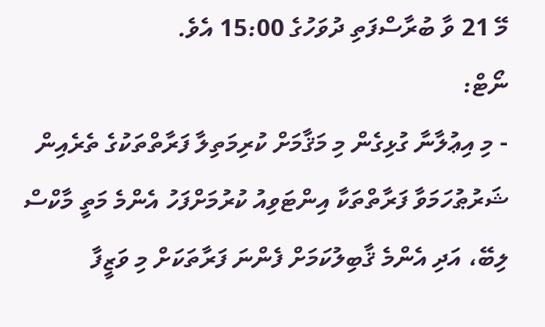މޭ 21 ވާ ބުރާސްފަތި ދުވަހުގެ 15:00 އެވެ.
ނޯޓް:
- މި އިޢުލާނާ ގުޅިގެން މި މަޤާމަށް ކުރިމަތިލާ ފަރާތްތަކުގެ ތެރެއިން ޝަރުޠުހަމަވާ ފަރާތްތަކާ އިންޓަވިއު ކުރުމަށްފަހު އެންމެ މަތީ މާކްސް ލިބޭ، އަދި އެންމެ ޤާބިލުކަމަށް ފެންނަ ފަރާތަކަށް މި ވަޒީފާ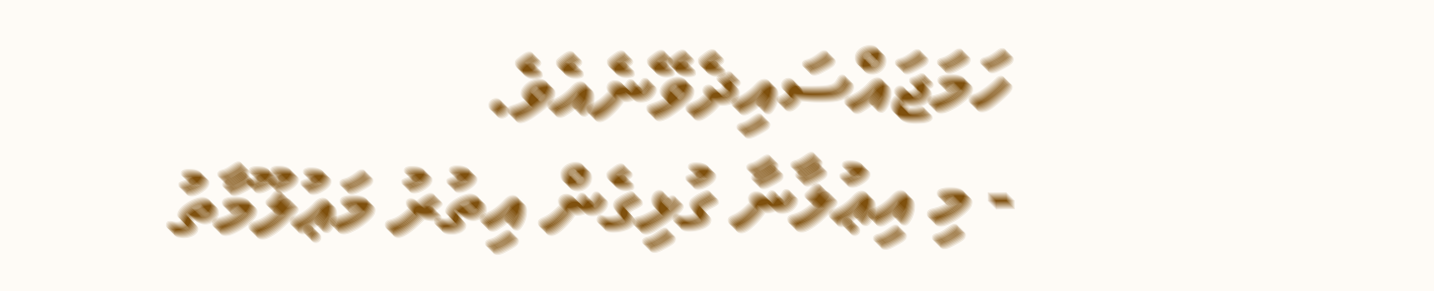ހަމަޖައްސައިދެވޭނެއެވެ.
- މި އިޢުލާނާ ގުޅިގެން އިތުރު މަޢުލޫމާތު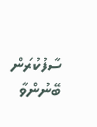ސާފުކުރަން ބޭނުންވާ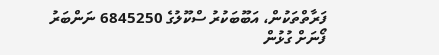ފަރާތްތަކުން، އަބޫބަކުރު ސްކޫލުގެ 6845250 ނަންބަރު ފޯނަށް ގުޅުން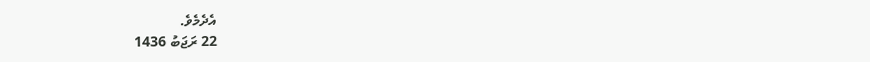އެދެމެވެ.
22 ރަޖަބު 1436